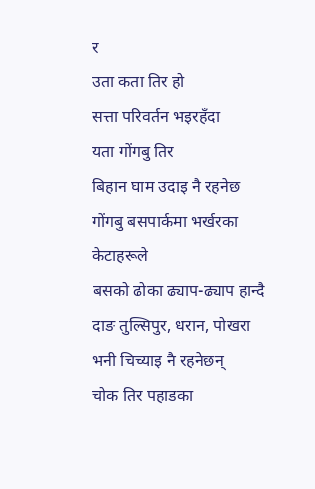र
उता कता तिर हो
सत्ता परिवर्तन भइरहँदा
यता गोंगबु तिर
बिहान घाम उदाइ नै रहनेछ
गोंगबु बसपार्कमा भर्खरका केटाहरूले
बसको ढोका ढ्याप-ढ्याप हान्दै
दाङ तुल्सिपुर, धरान, पोखरा
भनी चिच्याइ नै रहनेछन्
चोक तिर पहाडका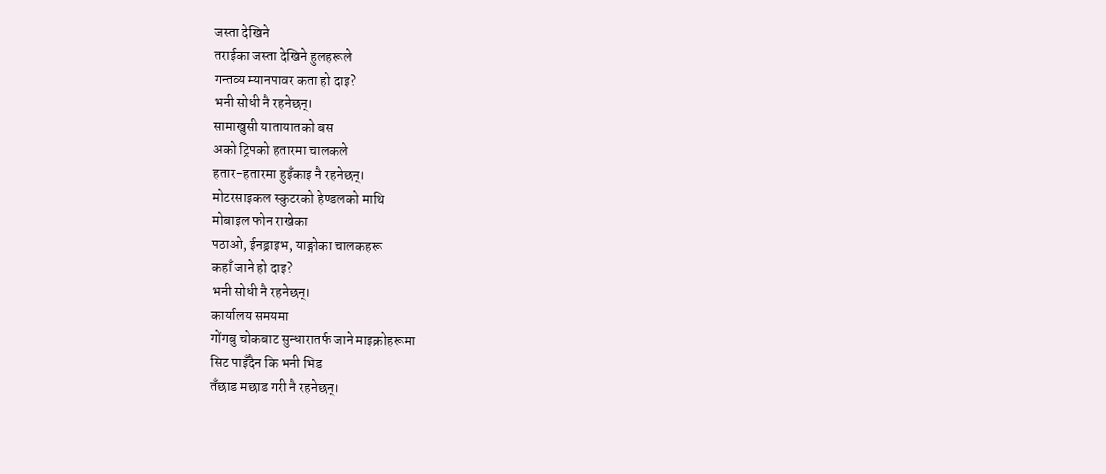जस्ता देखिने
तराईका जस्ता देखिने हुलहरूले
गन्तव्य म्यानपावर कता हो दाइ?
भनी सोधी नै रहनेछन्।
सामाखुसी यातायातको बस
अको ट्रिपको हतारमा चालकले
हतार-हतारमा हुइँकाइ नै रहनेछन्।
मोटरसाइकल स्कुटरको हेण्डलको माथि
मोबाइल फोन राखेका
पठाओ, ईनड्राइभ, याङ्गोका चालकहरू
कहाँ जाने हो दाइ?
भनी सोधी नै रहनेछन्।
कार्यालय समयमा
गोंगबु चोकबाट सुन्धारातर्फ जाने माइक्रोहरूमा
सिट पाइँदैन कि भनी भिड
तँछाड मछाड गरी नै रहनेछन्।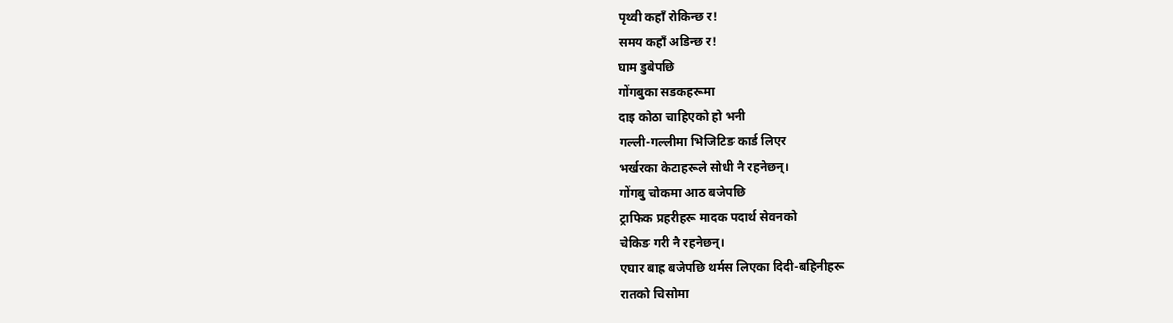पृथ्वी कहाँ रोकिन्छ र!
समय कहाँ अडिन्छ र!
घाम डुबेपछि
गोंगबुका सडकहरूमा
दाइ कोठा चाहिएको हो भनी
गल्ली-गल्लीमा भिजिटिङ कार्ड लिएर
भर्खरका केटाहरूले सोधी नै रहनेछन्।
गोंगबु चोकमा आठ बजेपछि
ट्राफिक प्रहरीहरू मादक पदार्थ सेवनको
चेकिङ गरी नै रहनेछन्।
एघार बाह्र बजेपछि थर्मस लिएका दिदी-बहिनीहरू
रातको चिसोमा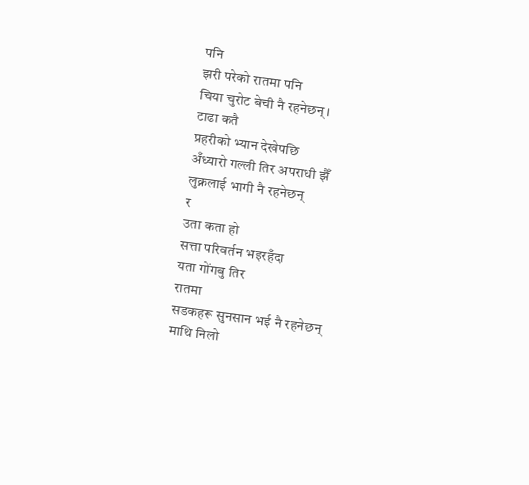पनि
झरी परेको रातमा पनि
चिया चुरोट बेची नै रहनेछन्।
टाढा कतै
प्रहरीको भ्यान देखेपछि
अँध्यारो गल्ली तिर अपराधी झैँ
लुक्नलाई भागी नै रहनेछन्
र
उता कता हो
सत्ता परिवर्तन भइरहँदा
यता गोंगबु तिर
रातमा
सडकहरू सुनसान भई नै रहनेछन्
माथि निलो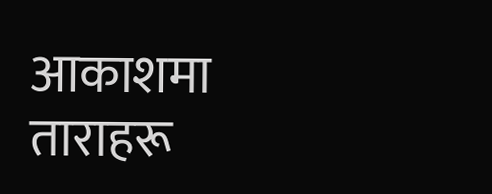आकाशमा
ताराहरू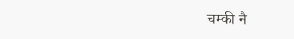चम्की नै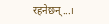रहनेछन्...।